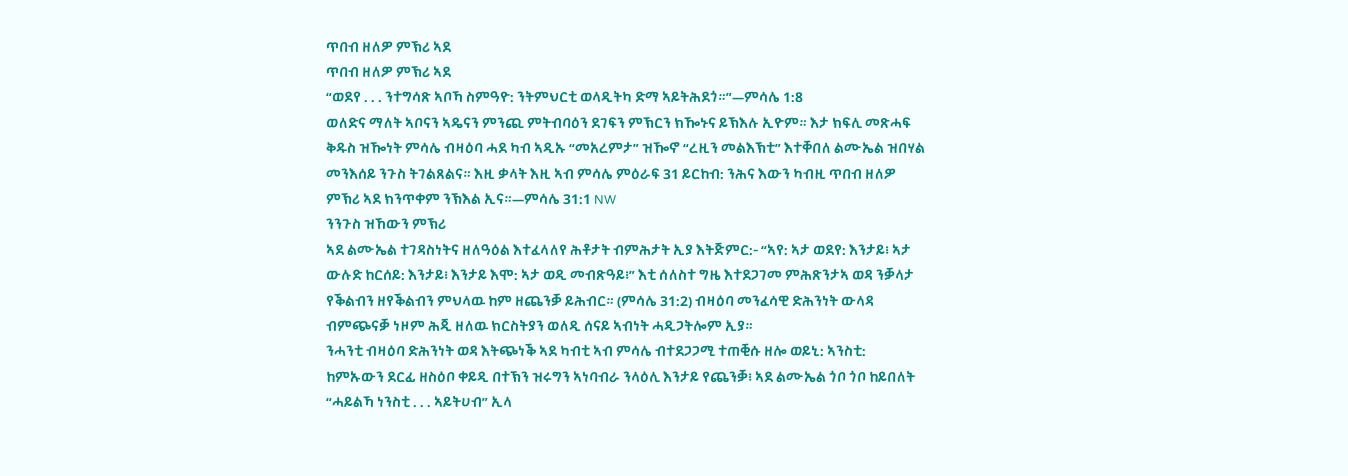ጥበብ ዘለዎ ምኽሪ ኣደ
ጥበብ ዘለዎ ምኽሪ ኣደ
“ወደየ . . . ንተግሳጽ ኣቦኻ ስምዓዮ: ንትምህርቲ ወላዲትካ ድማ ኣይትሕደጎ።”—ምሳሌ 1:8
ወለድና ማለት ኣቦናን ኣዴናን ምንጪ ምትብባዕን ደገፍን ምኽርን ክዀኑና ይኽእሉ ኢዮም። እታ ክፍሊ መጽሓፍ ቅዱስ ዝዀነት ምሳሌ ብዛዕባ ሓደ ካብ ኣዲኡ “መአረምታ” ዝዀኖ “ረዚን መልእኽቲ” እተቐበለ ልሙኤል ዝበሃል መንእሰይ ንጉስ ትገልጸልና። እዚ ቃላት እዚ ኣብ ምሳሌ ምዕራፍ 31 ይርከብ: ንሕና እውን ካብዚ ጥበብ ዘለዎ ምኽሪ ኣደ ክንጥቀም ንኽእል ኢና።—ምሳሌ 31:1 NW
ንንጉስ ዝኸውን ምኽሪ
ኣደ ልሙኤል ተገዳስነትና ዘለዓዕል እተፈላለየ ሕቶታት ብምሕታት ኢያ እትጅምር:- “ኣየ: ኣታ ወደየ: እንታይ፧ ኣታ ውሉድ ከርሰይ: እንታይ፧ እንታይ እሞ: ኣታ ወዲ መብጽዓይ፧” እቲ ሰለስተ ግዜ እተደጋገመ ምሕጽንታኣ ወዳ ንቓላታ የቕልብን ዘየቕልብን ምህላዉ ከም ዘጨንቓ ይሕብር። (ምሳሌ 31:2) ብዛዕባ መንፈሳዊ ድሕንነት ውላዳ ብምጭናቓ ነዞም ሕጂ ዘለዉ ክርስትያን ወለዲ ሰናይ ኣብነት ሓዲጋትሎም ኢያ።
ንሓንቲ ብዛዕባ ድሕንነት ወዳ እትጭነቕ ኣደ ካብቲ ኣብ ምሳሌ ብተደጋጋሚ ተጠቒሱ ዘሎ ወይኒ: ኣንስቲ: ከምኡውን ደርፊ ዘስዕቦ ቀይዲ በተኽን ዝሩግን ኣነባብራ ንላዕሊ እንታይ የጨንቓ፧ ኣደ ልሙኤል ጎቦ ጎቦ ከይበለት “ሓይልኻ ነንስቲ . . . ኣይትሀብ” ኢላ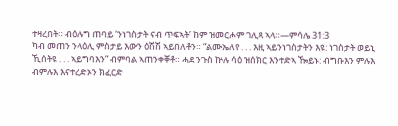ተዛረበት። ብዕሉግ ጠባይ ‘ንነገስታት ናብ ጥፍኣት’ ከም ዝመርሖም ገሊጻ ኣላ።—ምሳሌ 31:3
ካብ መጠን ንላዕሊ ምስታይ እውን ዕሽሽ ኣይበለቶን። “ልሙኤለየ . . . እዚ ኣይንነገስታትን እዩ: ነገስታት ወይኒ ኺሰትዩ . . . ኣይግባእን” ብምባል ኣጠንቀቐቶ። ሓደ ንጉስ ኵሉ ሳዕ ዝሰክር እንተድኣ ዀይኑ: ብግቡእን ምሉእ ብምሉእ እናተረድኦን ክፈርድ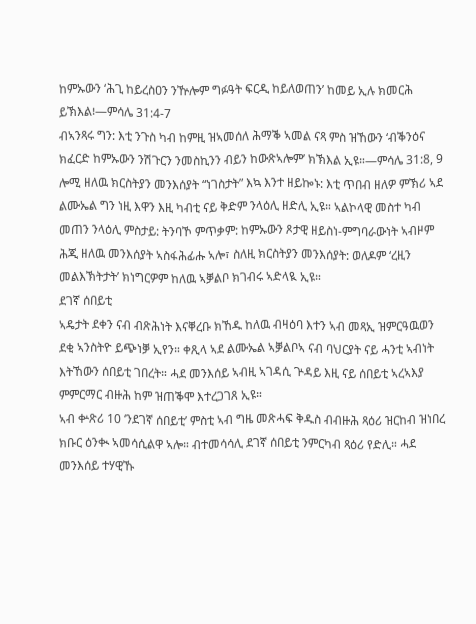ከምኡውን ‘ሕጊ ከይረስዐን ንዅሎም ግፉዓት ፍርዲ ከይለወጠን’ ከመይ ኢሉ ክመርሕ ይኽእል፧—ምሳሌ 31:4-7
ብኣንጻሩ ግን: እቲ ንጉስ ካብ ከምዚ ዝኣመሰለ ሕማቕ ኣመል ናጻ ምስ ዝኸውን ‘ብቕንዕና ክፈርድ ከምኡውን ንሽጉርን ንመስኪንን ብይን ከውጽኣሎም’ ክኽእል ኢዩ።—ምሳሌ 31:8, 9
ሎሚ ዘለዉ ክርስትያን መንእሰያት “ነገስታት” እኳ እንተ ዘይኰኑ: እቲ ጥበብ ዘለዎ ምኽሪ ኣደ ልሙኤል ግን ነዚ እዋን እዚ ካብቲ ናይ ቅድም ንላዕሊ ዘድሊ ኢዩ። ኣልኮላዊ መስተ ካብ መጠን ንላዕሊ ምስታይ: ትንባኾ ምጥቃም: ከምኡውን ጾታዊ ዘይስነ-ምግባራውነት ኣብዞም ሕጂ ዘለዉ መንእሰያት ኣስፋሕፊሑ ኣሎ፣ ስለዚ ክርስትያን መንእሰያት: ወለዶም ‘ረዚን መልእኽትታት’ ክነግርዎም ከለዉ ኣቓልቦ ክገብሩ ኣድላዪ ኢዩ።
ደገኛ ሰበይቲ
ኣዴታት ደቀን ናብ ብጽሕነት እናቐረቡ ክኸዱ ከለዉ ብዛዕባ እተን ኣብ መጻኢ ዝምርዓዉወን ደቂ ኣንስትዮ ይጭነቓ ኢየን። ቀጺላ ኣደ ልሙኤል ኣቓልቦኣ ናብ ባህርያት ናይ ሓንቲ ኣብነት እትኸውን ሰበይቲ ገበረት። ሓደ መንእሰይ ኣብዚ ኣገዳሲ ጕዳይ እዚ ናይ ሰበይቲ ኣረኣእያ ምምርማር ብዙሕ ከም ዝጠቕሞ እተረጋገጸ ኢዩ።
ኣብ ቍጽሪ 10 ‘ንደገኛ ሰበይቲ’ ምስቲ ኣብ ግዜ መጽሓፍ ቅዱስ ብብዙሕ ጻዕሪ ዝርከብ ዝነበረ ክቡር ዕንቊ ኣመሳሲልዋ ኣሎ። ብተመሳሳሊ ደገኛ ሰበይቲ ንምርካብ ጻዕሪ የድሊ። ሓደ መንእሰይ ተሃዊኹ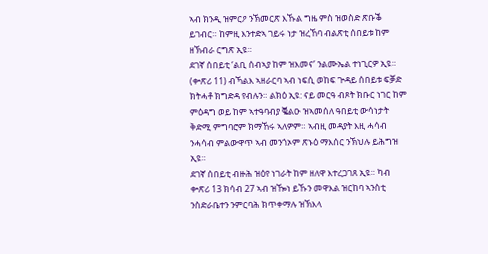ኣብ ክንዲ ዝምርዖ ንኽመርጽ እኹል ግዜ ምስ ዝወስድ ጽቡቕ ይገብር። ከምዚ እንተድኣ ገይሩ ነታ ዝረኸባ ብልጽቲ ሰበይቱ ከም ዘኽብራ ርግጽ ኢዩ።
ደገኛ ሰበይቲ ‘ልቢ ሰብኣያ ከም ዝእመና’ ንልሙኤል ተነጊርዎ ኢዩ። (ቍጽሪ 11) ብኻልእ ኣዘራርባ ኣብ ነፍሲ ወከፍ ጕዳይ ሰበይቱ ፍቓድ ክትሓቶ ክግድዳ የብሉን። ልክዕ ኢዩ: ናይ መርዓ ብጾት ክቡር ነገር ከም ምዕዳግ ወይ ከም ኣተዓባብያ ቘልዑ ዝኣመሰለ ዓበይቲ ውሳነታት ቅድሚ ምግባሮም ክማኸሩ ኣለዎም። ኣብዚ መዳያት እዚ ሓሳብ ንሓሳብ ምልውዋጥ ኣብ መንጎኦም ጽኑዕ ማእሰር ንኽህሉ ይሕግዝ ኢዩ።
ደገኛ ሰበይቲ ብዙሕ ዝዕየ ነገራት ከም ዘለዋ እተረጋገጸ ኢዩ። ካብ ቍጽሪ 13 ክሳብ 27 ኣብ ዝዀነ ይኹን መዋእል ዝርከባ ኣንስቲ ንስድራቤተን ንምርባሕ ክጥቀማሉ ዝኽእላ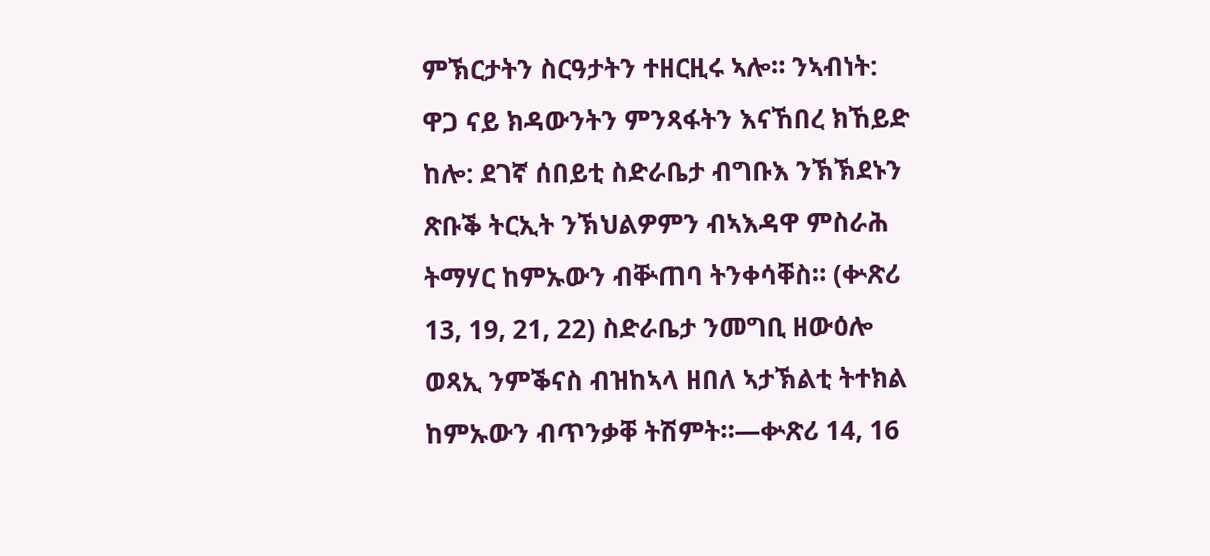ምኽርታትን ስርዓታትን ተዘርዚሩ ኣሎ። ንኣብነት: ዋጋ ናይ ክዳውንትን ምንጻፋትን እናኸበረ ክኸይድ ከሎ: ደገኛ ሰበይቲ ስድራቤታ ብግቡእ ንኽኽደኑን ጽቡቕ ትርኢት ንኽህልዎምን ብኣእዳዋ ምስራሕ ትማሃር ከምኡውን ብቝጠባ ትንቀሳቐስ። (ቍጽሪ 13, 19, 21, 22) ስድራቤታ ንመግቢ ዘውዕሎ ወጻኢ ንምቕናስ ብዝከኣላ ዘበለ ኣታኽልቲ ትተክል ከምኡውን ብጥንቃቐ ትሽምት።—ቍጽሪ 14, 16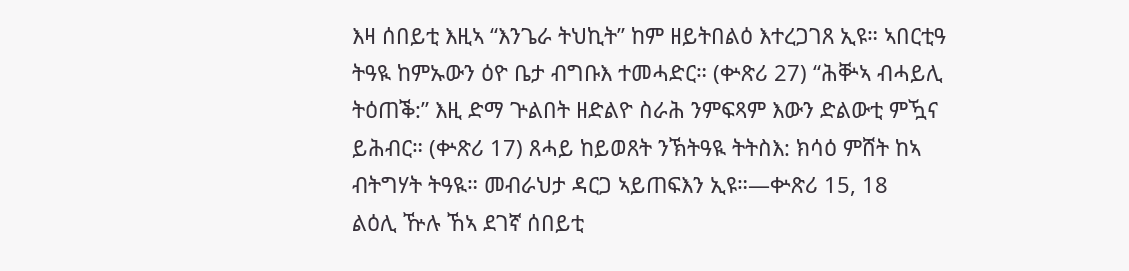እዛ ሰበይቲ እዚኣ “እንጌራ ትህኪት” ከም ዘይትበልዕ እተረጋገጸ ኢዩ። ኣበርቲዓ ትዓዪ ከምኡውን ዕዮ ቤታ ብግቡእ ተመሓድር። (ቍጽሪ 27) “ሕቝኣ ብሓይሊ ትዕጠቕ:” እዚ ድማ ጕልበት ዘድልዮ ስራሕ ንምፍጻም እውን ድልውቲ ምዃና ይሕብር። (ቍጽሪ 17) ጸሓይ ከይወጸት ንኽትዓዪ ትትስእ: ክሳዕ ምሸት ከኣ ብትግሃት ትዓዪ። መብራህታ ዳርጋ ኣይጠፍእን ኢዩ።—ቍጽሪ 15, 18
ልዕሊ ዅሉ ኸኣ ደገኛ ሰበይቲ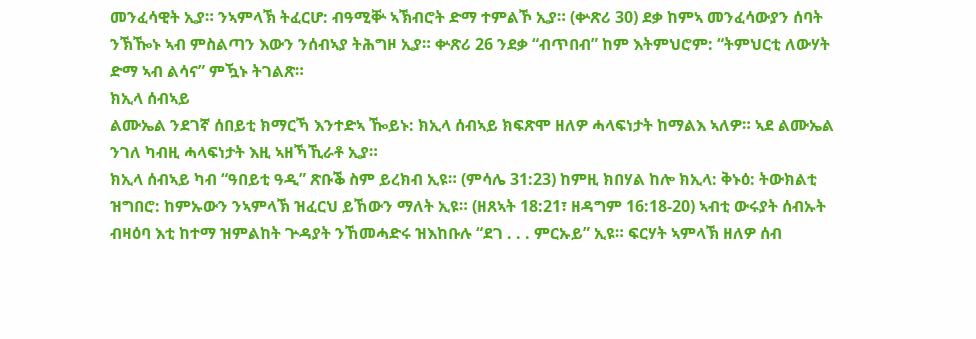መንፈሳዊት ኢያ። ንኣምላኽ ትፈርሆ: ብዓሚቝ ኣኽብሮት ድማ ተምልኾ ኢያ። (ቍጽሪ 30) ደቃ ከምኣ መንፈሳውያን ሰባት ንኽዀኑ ኣብ ምስልጣን እውን ንሰብኣያ ትሕግዞ ኢያ። ቍጽሪ 26 ንደቃ “ብጥበብ” ከም እትምህሮም: “ትምህርቲ ለውሃት ድማ ኣብ ልሳና” ምዃኑ ትገልጽ።
ክኢላ ሰብኣይ
ልሙኤል ንደገኛ ሰበይቲ ክማርኻ እንተድኣ ዀይኑ: ክኢላ ሰብኣይ ክፍጽሞ ዘለዎ ሓላፍነታት ከማልእ ኣለዎ። ኣደ ልሙኤል ንገለ ካብዚ ሓላፍነታት እዚ ኣዘኻኺራቶ ኢያ።
ክኢላ ሰብኣይ ካብ “ዓበይቲ ዓዲ” ጽቡቕ ስም ይረክብ ኢዩ። (ምሳሌ 31:23) ከምዚ ክበሃል ከሎ ክኢላ: ቅኑዕ: ትውክልቲ ዝግበሮ: ከምኡውን ንኣምላኽ ዝፈርህ ይኸውን ማለት ኢዩ። (ዘጸኣት 18:21፣ ዘዳግም 16:18-20) ኣብቲ ውሩያት ሰብኡት ብዛዕባ እቲ ከተማ ዝምልከት ጕዳያት ንኸመሓድሩ ዝእከቡሉ “ደገ . . . ምርኡይ” ኢዩ። ፍርሃት ኣምላኽ ዘለዎ ሰብ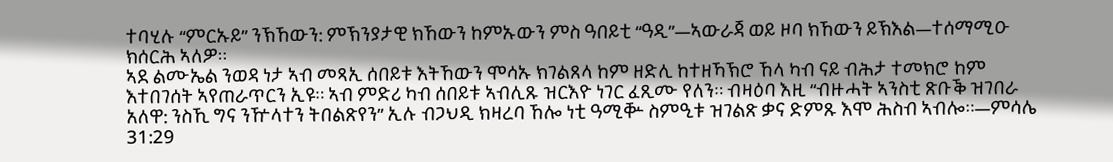ተባሂሉ “ምርኡይ” ንኽኸውን: ምኽንያታዊ ክኸውን ከምኡውን ምስ ዓበይቲ “ዓዲ”—ኣውራጃ ወይ ዞባ ክኸውን ይኽእል—ተሰማሚዑ ክሰርሕ ኣለዎ።
ኣደ ልሙኤል ንወዳ ነታ ኣብ መጻኢ ሰበይቱ እትኸውን ሞሳኡ ክገልጸላ ከም ዘድሊ ከተዘኻኽሮ ኸላ ካብ ናይ ብሕታ ተመክሮ ከም እተበገሰት ኣየጠራጥርን ኢዩ። ኣብ ምድሪ ካብ ሰበይቱ ኣብሊጹ ዝርእዮ ነገር ፈጺሙ የለን። ብዛዕባ እዚ “ብዙሓት ኣንስቲ ጽቡቕ ዝገበራ አለዋ: ንስኺ ግና ንዅላተን ትበልጽየን” ኢሉ ብጋህዲ ክዛረባ ኸሎ ነቲ ዓሚቝ ስምዒቱ ዝገልጽ ቃና ድምጹ እሞ ሕስብ ኣብሎ።—ምሳሌ 31:29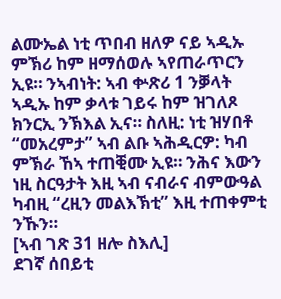ልሙኤል ነቲ ጥበብ ዘለዎ ናይ ኣዲኡ ምኽሪ ከም ዘማሰወሉ ኣየጠራጥርን ኢዩ። ንኣብነት: ኣብ ቍጽሪ 1 ንቓላት ኣዲኡ ከም ቃላቱ ገይሩ ከም ዝገለጾ ክንርኢ ንኽእል ኢና። ስለዚ: ነቲ ዝሃበቶ “መአረምታ” ኣብ ልቡ ኣሕዲርዎ: ካብ ምኽራ ኸኣ ተጠቒሙ ኢዩ። ንሕና እውን ነዚ ስርዓታት እዚ ኣብ ናብራና ብምውዓል ካብዚ “ረዚን መልእኽቲ” እዚ ተጠቀምቲ ንኹን።
[ኣብ ገጽ 31 ዘሎ ስእሊ]
ደገኛ ሰበይቲ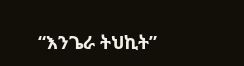“እንጌራ ትህኪት”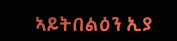ኣይትበልዕን ኢያ